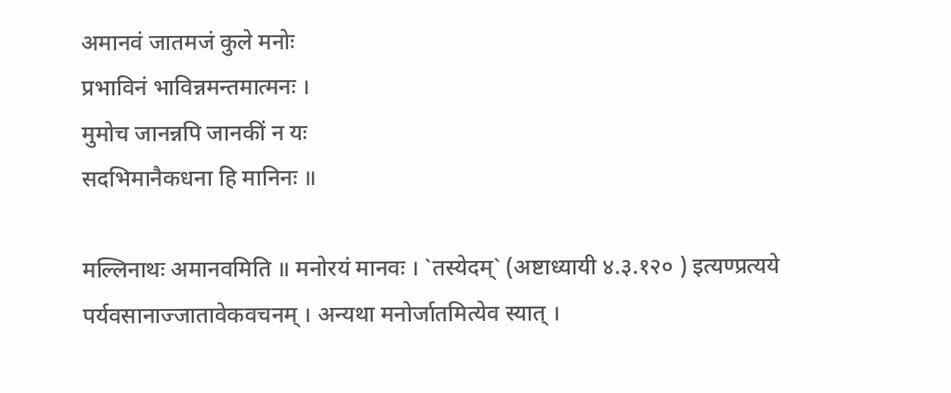अमानवं जातमजं कुले मनोः
प्रभाविनं भाविन्नमन्तमात्मनः ।
मुमोच जानन्नपि जानकीं न यः
सदभिमानैकधना हि मानिनः ॥

मल्लिनाथः अमानवमिति ॥ मनोरयं मानवः । `तस्येदम्` (अष्टाध्यायी ४.३.१२० ) इत्यण्प्रत्यये पर्यवसानाज्जातावेकवचनम् । अन्यथा मनोर्जातमित्येव स्यात् ।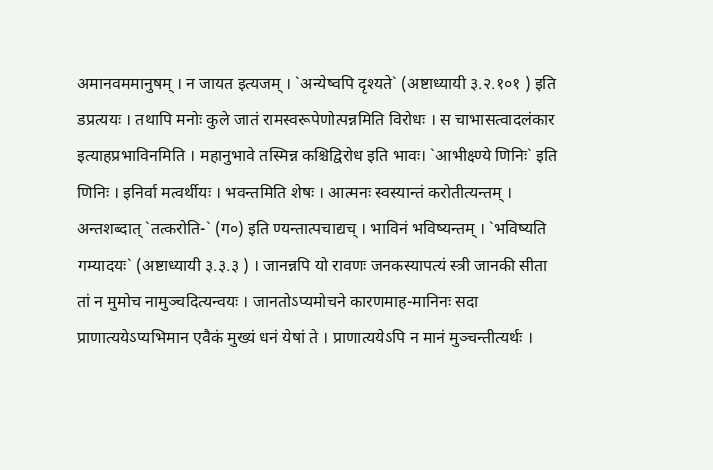अमानवममानुषम् । न जायत इत्यजम् । `अन्येष्वपि दृश्यते` (अष्टाध्यायी ३.२.१०१ ) इति डप्रत्ययः । तथापि मनोः कुले जातं रामस्वरूपेणोत्पन्नमिति विरोधः । स चाभासत्वादलंकार इत्याहप्रभाविनमिति । महानुभावे तस्मिन्न कश्चिद्विरोध इति भावः। `आभीक्ष्ण्ये णिनिः` इति णिनिः । इनिर्वा मत्वर्थीयः । भवन्तमिति शेषः । आत्मनः स्वस्यान्तं करोतीत्यन्तम् । अन्तशब्दात् `तत्करोति-` (ग०) इति ण्यन्तात्पचाद्यच् । भाविनं भविष्यन्तम् । `भविष्यति गम्यादयः` (अष्टाध्यायी ३.३.३ ) । जानन्नपि यो रावणः जनकस्यापत्यं स्त्री जानकी सीता तां न मुमोच नामुञ्चदित्यन्वयः । जानतोऽप्यमोचने कारणमाह-मानिनः सदा प्राणात्ययेऽप्यभिमान एवैकं मुख्यं धनं येषां ते । प्राणात्ययेऽपि न मानं मुञ्चन्तीत्यर्थः ।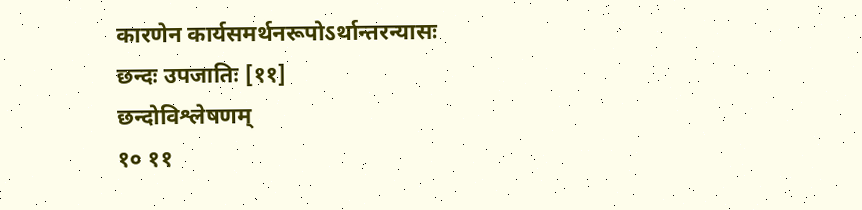कारणेन कार्यसमर्थनरूपोऽर्थान्तरन्यासः
छन्दः उपजातिः [११]
छन्दोविश्लेषणम्
१० ११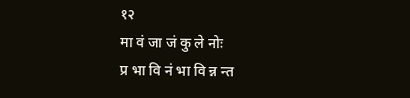१२
मा वं जा जं कु ले नोः
प्र भा वि नं भा वि न्न न्त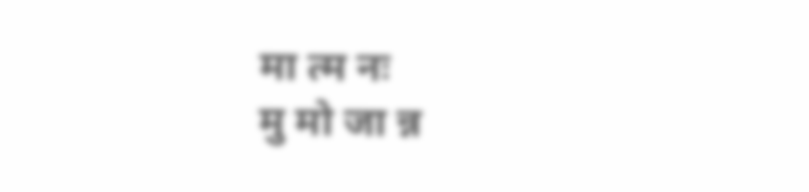मा त्म नः
मु मो जा न्न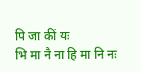पि जा कीं यः
भि मा नै ना हि मा नि नः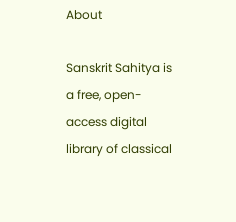About

Sanskrit Sahitya is a free, open-access digital library of classical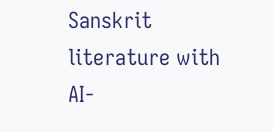Sanskrit literature with AI-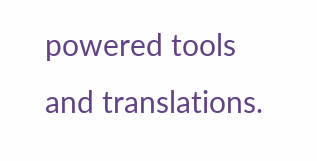powered tools and translations.